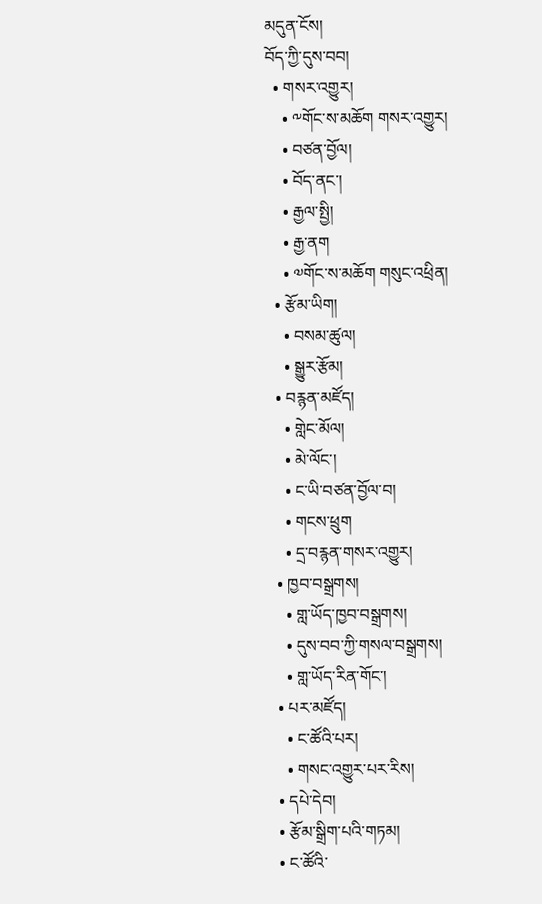མདུན་ངོས།
བོད་ཀྱི་དུས་བབ།
  • གསར་འགྱུར།
    • ༸གོང་ས་མཆོག གསར་འགྱུར།
    • བཙན་བྱོལ།
    • བོད་ནང་།
    • རྒྱལ་སྤྱི།
    • རྒྱ་ནག
    • ༧གོང་ས་མཆོག གསུང་འཕྲིན།
  • རྩོམ་ཡིག།
    • བསམ་ཚུལ།
    • སྒྱུར་རྩོམ།
  • བརྙན་མཛོད།
    • གླེང་མོལ།
    • མེ་ལོང་།
    • ང་ཡི་བཙན་བྱོལ་བ།
    • གངས་ཕྲུག
    • དྲ་བརྙན་གསར་འགྱུར།
  • ཁྱབ་བསྒྲགས།
    • གླ་ཡོད་ཁྱབ་བསྒྲགས།
    • དུས་བབ་ཀྱི་གསལ་བསྒྲགས།
    • གླ་ཡོད་རིན་གོང་།
  • པར་མཛོད།
    • ང་ཚོའི་པར།
    • གསང་འགྱུར་པར་རིས།
  • དཔེ་དེབ།
  • རྩོམ་སྒྲིག་པའི་གཏམ།
  • ང་ཚོའི་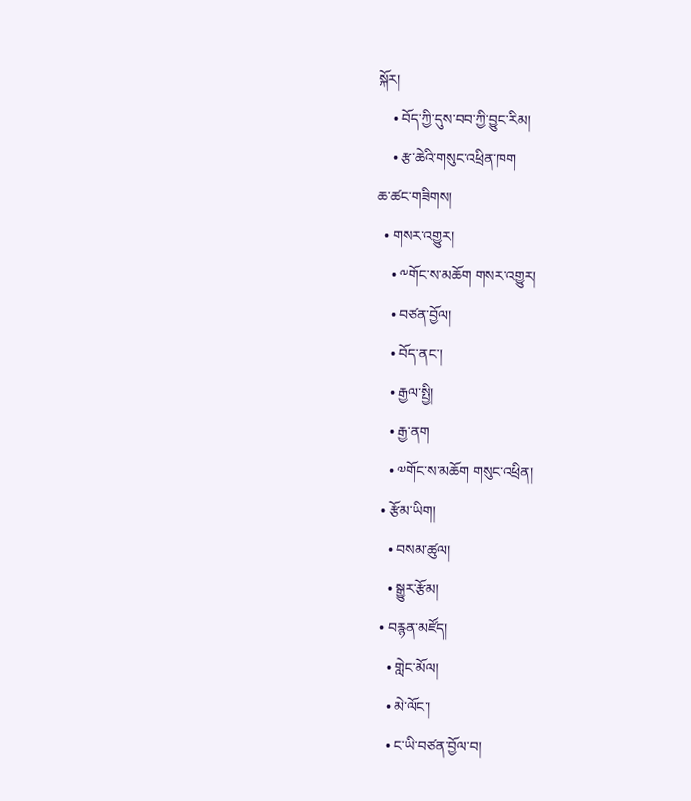སྐོར།
    • བོད་ཀྱི་དུས་བབ་ཀྱི་བྱུང་རིམ།
    • རྩ་ཆེའི་གསུང་འཕྲིན་ཁག
ཆ་ཚང་གཟིགས།
  • གསར་འགྱུར།
    • ༸གོང་ས་མཆོག གསར་འགྱུར།
    • བཙན་བྱོལ།
    • བོད་ནང་།
    • རྒྱལ་སྤྱི།
    • རྒྱ་ནག
    • ༧གོང་ས་མཆོག གསུང་འཕྲིན།
  • རྩོམ་ཡིག།
    • བསམ་ཚུལ།
    • སྒྱུར་རྩོམ།
  • བརྙན་མཛོད།
    • གླེང་མོལ།
    • མེ་ལོང་།
    • ང་ཡི་བཙན་བྱོལ་བ།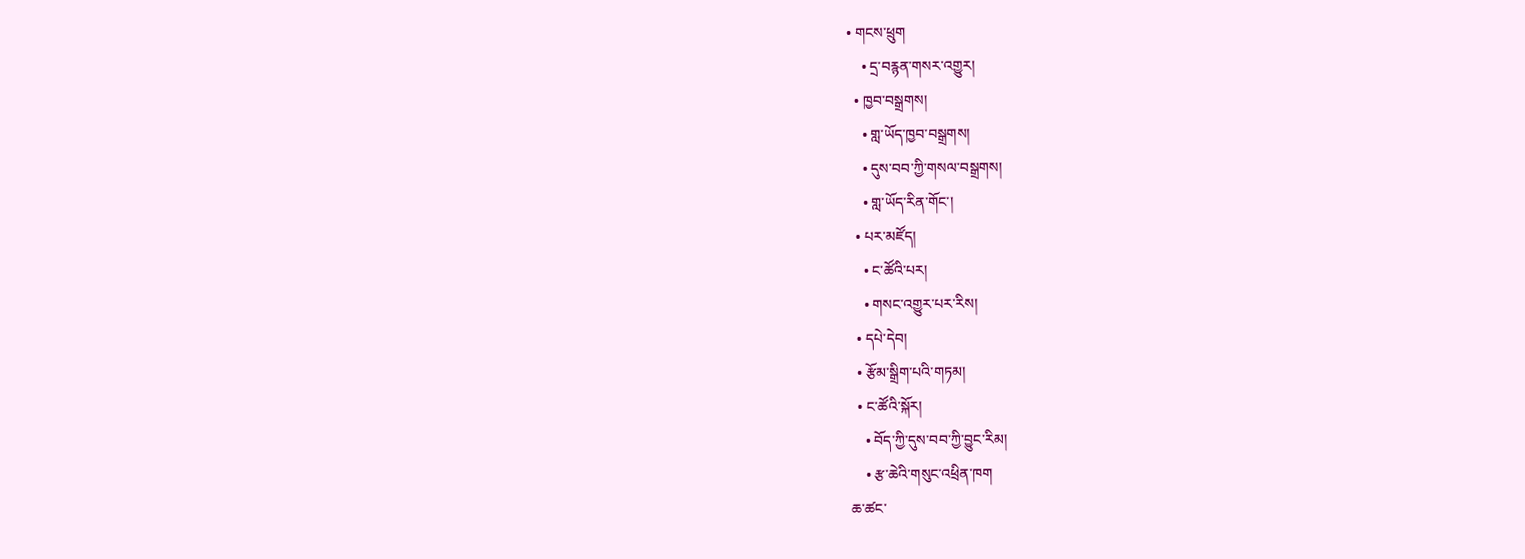• གངས་ཕྲུག
    • དྲ་བརྙན་གསར་འགྱུར།
  • ཁྱབ་བསྒྲགས།
    • གླ་ཡོད་ཁྱབ་བསྒྲགས།
    • དུས་བབ་ཀྱི་གསལ་བསྒྲགས།
    • གླ་ཡོད་རིན་གོང་།
  • པར་མཛོད།
    • ང་ཚོའི་པར།
    • གསང་འགྱུར་པར་རིས།
  • དཔེ་དེབ།
  • རྩོམ་སྒྲིག་པའི་གཏམ།
  • ང་ཚོའི་སྐོར།
    • བོད་ཀྱི་དུས་བབ་ཀྱི་བྱུང་རིམ།
    • རྩ་ཆེའི་གསུང་འཕྲིན་ཁག
ཆ་ཚང་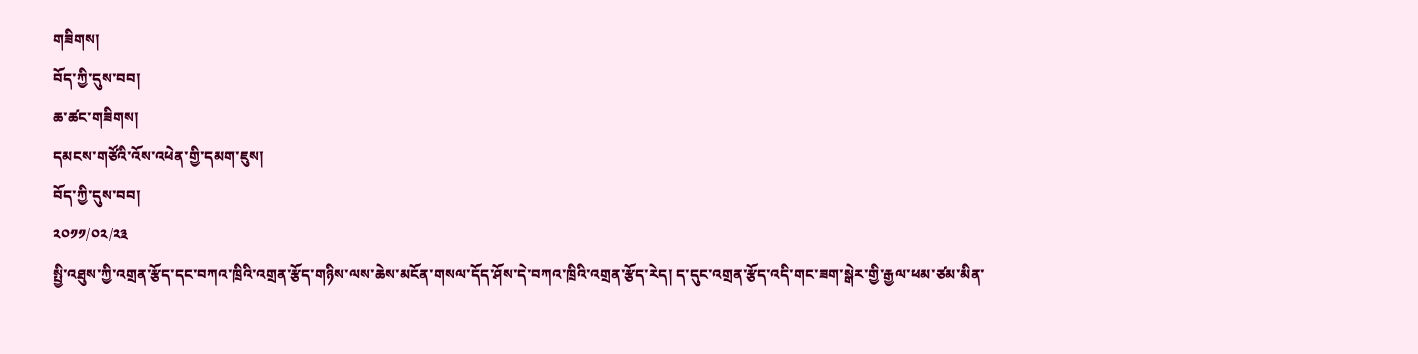གཟིགས།
བོད་ཀྱི་དུས་བབ།
ཆ་ཚང་གཟིགས།
དམངས་གཙོའི་འོས་འཕེན་གྱི་དམག་ཇུས།
བོད་ཀྱི་དུས་བབ།
༢༠༡༡/༠༢/༢༣
སྤྱི་འཐུས་ཀྱི་འགྲན་རྩོད་དང་བཀའ་ཁྲིའི་འགྲན་རྩོད་གཉིས་ལས་ཆེས་མངོན་གསལ་དོད་ཤོས་དེ་བཀའ་ཁྲིའི་འགྲན་རྩོད་རེད། ད་དུང་འགྲན་རྩོད་འདི་གང་ཟག་སྒེར་གྱི་རྒྱལ་ཕམ་ཙམ་མིན་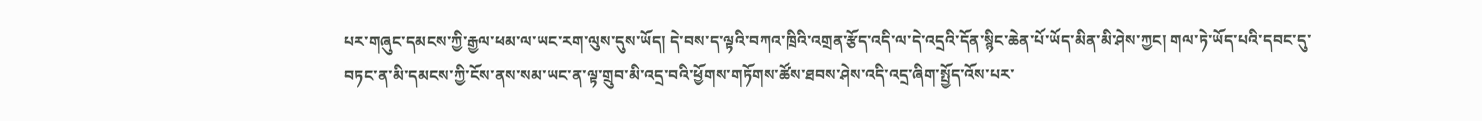པར་གཞུང་དམངས་ཀྱི་རྒྱལ་ཕམ་ལ་ཡང་རག་ལུས་དུས་ཡོད། དེ་བས་ད་ལྟའི་བཀའ་ཁྲིའི་འགྲན་རྩོད་འདི་ལ་དེ་འདྲའི་དོན་སྙིང་ཆེན་པོ་ཡོད་མིན་མི་ཤེས་ཀྱང། གལ་ཏེ་ཡོད་པའི་དབང་དུ་བཏང་ན་མི་དམངས་ཀྱི་ངོས་ནས་སམ་ཡང་ན་ལྟ་གྲུབ་མི་འདྲ་བའི་ཕྱོགས་གཏོགས་ཚོས་ཐབས་ཤེས་འདི་འདྲ་ཞིག་སྤྱོད་འོས་པར་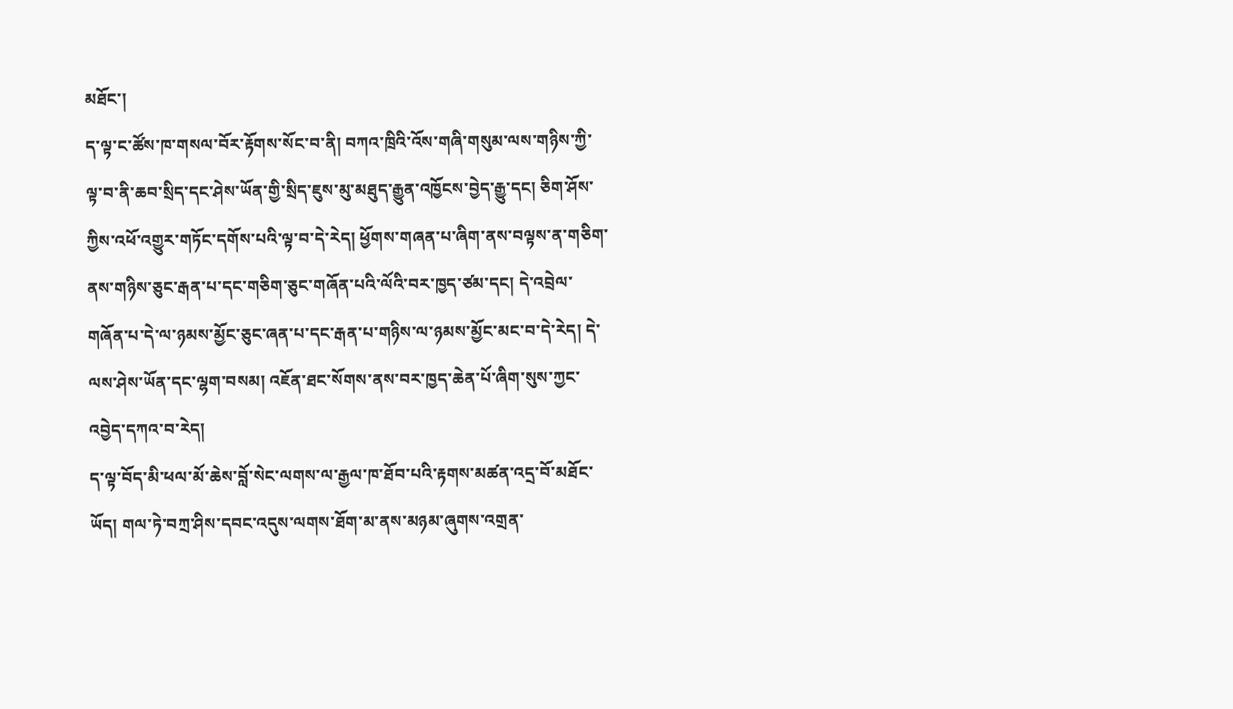མཐོང་།
ད་ལྟ་ང་ཚོས་ཁ་གསལ་བོར་རྟོགས་སོང་བ་ནི། བཀའ་ཁྲིའི་འོས་གཞི་གསུམ་ལས་གཉིས་ཀྱི་ལྟ་བ་ནི་ཆབ་སྲིད་དང་ཤེས་ཡོན་གྱི་སྲིད་ཇུས་མུ་མཐུད་རྒྱུན་འཁྱོངས་བྱེད་རྒྱུ་དང། ཅིག་ཤོས་ཀྱིས་འཕོ་འགྱུར་གཏོང་དགོས་པའི་ལྟ་བ་དེ་རེད། ཕྱོགས་གཞན་པ་ཞིག་ནས་བལྟས་ན་གཅིག་ནས་གཉིས་ཅུང་རྒན་པ་དང་གཅིག་ཅུང་གཞོན་པའི་ལོའི་བར་ཁྱད་ཙམ་དང། དེ་འབྲེལ་གཞོན་པ་དེ་ལ་ཉམས་མྱོང་ཅུང་ཞན་པ་དང་རྒན་པ་གཉིས་ལ་ཉམས་མྱོང་མང་བ་དེ་རེད། དེ་ལས་ཤེས་ཡོན་དང་ལྷག་བསམ། འཇོན་ཐང་སོགས་ནས་བར་ཁྱད་ཆེན་པོ་ཞིག་སུས་ཀྱང་འབྱེད་དཀའ་བ་རེད།
ད་ལྟ་བོད་མི་ཕལ་མོ་ཆེས་བློ་སེང་ལགས་ལ་རྒྱལ་ཁ་ཐོབ་པའི་རྟགས་མཚན་འདྲ་བོ་མཐོང་ཡོད། གལ་ཏེ་བཀྲ་ཤིས་དབང་འདུས་ལགས་ཐོག་མ་ནས་མཉམ་ཞུགས་འགྲན་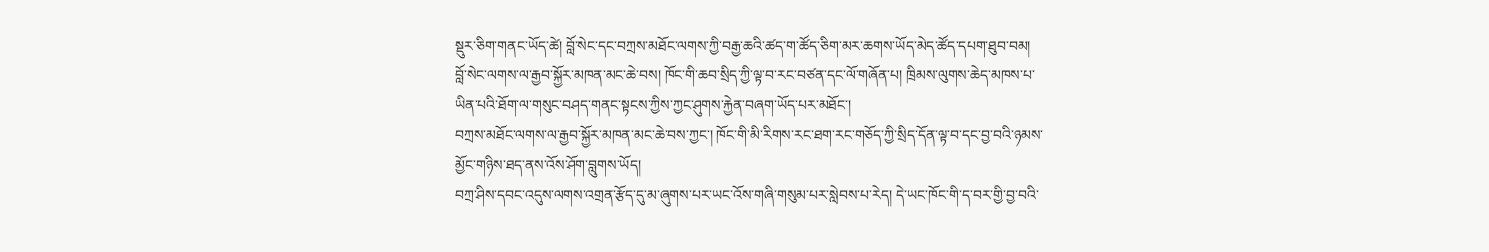སྡུར་ཅིག་གནང་ཡོད་ཚེ། བློ་སེང་དང་བཀྲས་མཐོང་ལགས་ཀྱི་བརྒྱ་ཆའི་ཚད་ག་ཚོད་ཅིག་མར་ཆགས་ཡོད་མེད་ཚོད་དཔག་ཐུབ་བམ།
བློ་སེང་ལགས་ལ་རྒྱབ་སྐྱོར་མཁན་མང་ཆེ་བས། ཁོང་གི་ཆབ་སྲིད་ཀྱི་ལྟ་བ་རང་བཙན་དང་ལོ་གཞོན་པ། ཁྲིམས་ལུགས་ཆེད་མཁས་པ་ཡིན་པའི་ཐོག་ལ་གསུང་བཤད་གནང་སྟངས་ཀྱིས་ཀྱང་ཤུགས་རྐྱེན་བཞག་ཡོད་པར་མཐོང་།
བཀྲས་མཐོང་ལགས་ལ་རྒྱབ་སྐྱོར་མཁན་མང་ཆེ་བས་ཀྱང་། ཁོང་གི་མི་རིགས་རང་ཐག་རང་གཅོད་ཀྱི་སྲིད་དོན་ལྟ་བ་དང་བྱ་བའི་ཉམས་མྱོང་གཉིས་ཐད་ནས་འོས་ཤོག་བླུགས་ཡོད།
བཀྲ་ཤིས་དབང་འདུས་ལགས་འགྲན་རྩོད་དུ་མ་ཞུགས་པར་ཡང་འོས་གཞི་གསུམ་པར་སླེབས་པ་རེད། དེ་ཡང་ཁོང་གི་ད་བར་གྱི་བྱ་བའི་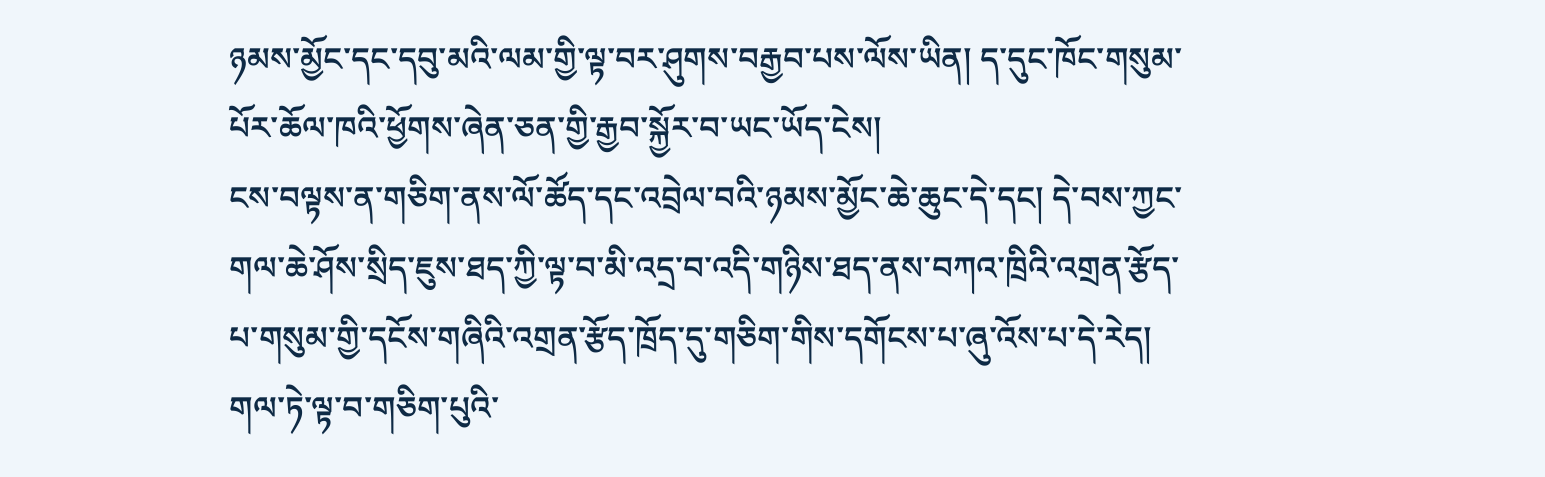ཉམས་མྱོང་དང་དབུ་མའི་ལམ་གྱི་ལྟ་བར་ཤུགས་བརྒྱབ་པས་ལོས་ཡིན། ད་དུང་ཁོང་གསུམ་པོར་ཆོལ་ཁའི་ཕྱོགས་ཞེན་ཅན་གྱི་རྒྱབ་སྐྱོར་བ་ཡང་ཡོད་ངེས།
ངས་བལྟས་ན་གཅིག་ནས་ལོ་ཚོད་དང་འབྲེལ་བའི་ཉམས་མྱོང་ཆེ་ཆུང་དེ་དང། དེ་བས་ཀྱང་གལ་ཆེ་ཤོས་སྲིད་ཇུས་ཐད་ཀྱི་ལྟ་བ་མི་འདྲ་བ་འདི་གཉིས་ཐད་ནས་བཀའ་ཁྲིའི་འགྲན་རྩོད་པ་གསུམ་གྱི་དངོས་གཞིའི་འགྲན་རྩོད་ཁྲོད་དུ་གཅིག་གིས་དགོངས་པ་ཞུ་འོས་པ་དེ་རེད། གལ་ཏེ་ལྟ་བ་གཅིག་པུའི་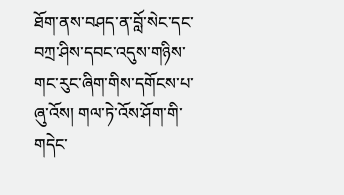ཐོག་ནས་བཤད་ན་བློ་སེང་དང་བཀྲ་ཤིས་དབང་འདུས་གཉིས་གང་རུང་ཞིག་གིས་དགོངས་པ་ཞུ་འོས། གལ་ཏེ་འོས་ཤོག་གི་གདེང་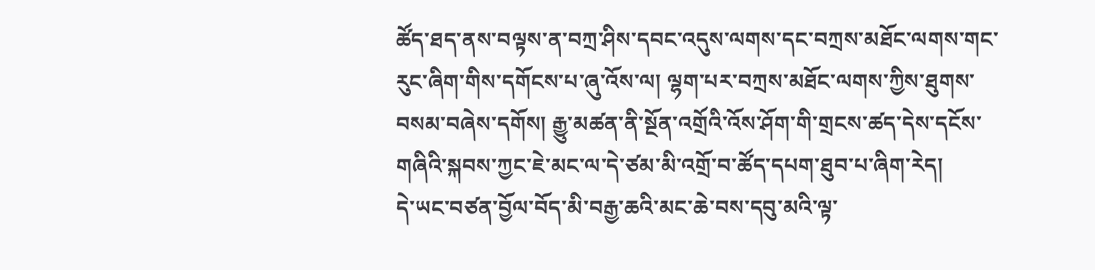ཚོད་ཐད་ནས་བལྟས་ན་བཀྲ་ཤིས་དབང་འདུས་ལགས་དང་བཀྲས་མཐོང་ལགས་གང་རུང་ཞིག་གིས་དགོངས་པ་ཞུ་འོས་ལ། ལྷག་པར་བཀྲས་མཐོང་ལགས་ཀྱིས་ཐུགས་བསམ་བཞེས་དགོས། རྒྱུ་མཚན་ནི་སྔོན་འགྲོའི་འོས་ཤོག་གི་གྲངས་ཚད་དེས་དངོས་གཞིའི་སྐབས་ཀྱང་ཇེ་མང་ལ་དེ་ཙམ་མི་འགྲོ་བ་ཚོད་དཔག་ཐུབ་པ་ཞིག་རེད།
དེ་ཡང་བཙན་བྱོལ་བོད་མི་བརྒྱ་ཆའི་མང་ཆེ་བས་དབུ་མའི་ལྟ་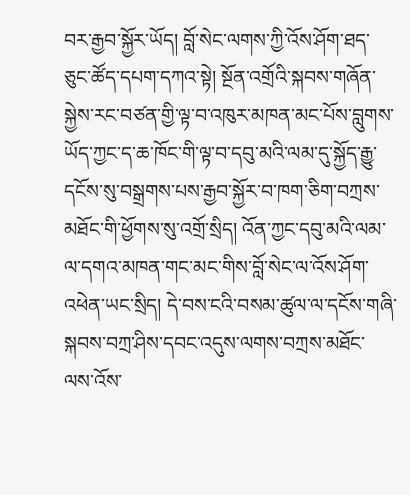བར་རྒྱབ་སྐྱོར་ཡོད། བློ་སེང་ལགས་ཀྱི་འོས་ཤོག་ཐད་ཅུང་ཚོད་དཔག་དཀའ་སྟེ། སྔོན་འགྲོའི་སྐབས་གཞོན་སྐྱེས་རང་བཙན་གྱི་ལྟ་བ་འཁུར་མཁན་མང་པོས་བླུགས་ཡོད་ཀྱང་ད་ཆ་ཁོང་གི་ལྟ་བ་དབུ་མའི་ལམ་དུ་སྐྱོད་རྒྱུ་དངོས་སུ་བསྒྲགས་པས་རྒྱབ་སྐྱོར་བ་ཁག་ཅིག་བཀྲས་མཐོང་གི་ཕྱོགས་སུ་འགྲོ་སྲིད། འོན་ཀྱང་དབུ་མའི་ལམ་ལ་དགའ་མཁན་གང་མང་གིས་བློ་སེང་ལ་འོས་ཤོག་འཕེན་ཡང་སྲིད། དེ་བས་ངའི་བསམ་ཚུལ་ལ་དངོས་གཞི་སྐབས་བཀྲ་ཤིས་དབང་འདུས་ལགས་བཀྲས་མཐོང་ལས་འོས་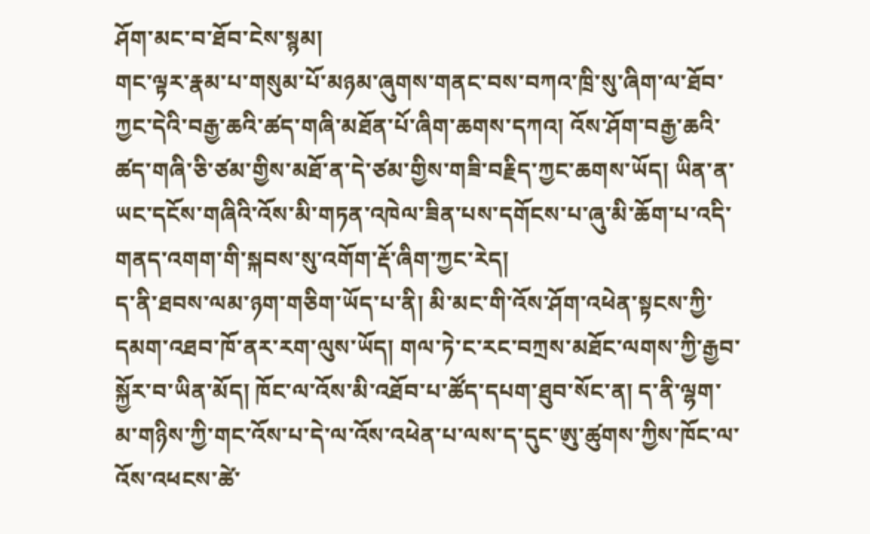ཤོག་མང་བ་ཐོབ་ངེས་སྙམ།
གང་ལྟར་རྣམ་པ་གསུམ་པོ་མཉམ་ཞུགས་གནང་བས་བཀའ་ཁྲི་སུ་ཞིག་ལ་ཐོབ་ཀྱང་དེའི་བརྒྱ་ཆའི་ཚད་གཞི་མཐོན་པོ་ཞིག་ཆགས་དཀའ། འོས་ཤོག་བརྒྱ་ཆའི་ཚད་གཞི་ཅི་ཙམ་གྱིས་མཐོ་ན་དེ་ཙམ་གྱིས་གཟི་བརྗིད་ཀྱང་ཆགས་ཡོད། ཡིན་ན་ཡང་དངོས་གཞིའི་འོས་མི་གཏན་འཁེལ་ཟིན་པས་དགོངས་པ་ཞུ་མི་ཆོག་པ་འདི་གནད་འགག་གི་སྐབས་སུ་འགོག་རྡོ་ཞིག་ཀྱང་རེད།
ད་ནི་ཐབས་ལམ་ཉག་གཅིག་ཡོད་པ་ནི། མི་མང་གི་འོས་ཤོག་འཕེན་སྟངས་ཀྱི་དམག་འཐབ་ཁོ་ནར་རག་ལུས་ཡོད། གལ་ཏེ་ང་རང་བཀྲས་མཐོང་ལགས་ཀྱི་རྒྱབ་སྐྱོར་བ་ཡིན་མོད། ཁོང་ལ་འོས་མི་འཐོབ་པ་ཚོད་དཔག་ཐུབ་སོང་ན། ད་ནི་ལྷག་མ་གཉིས་ཀྱི་གང་འོས་པ་དེ་ལ་འོས་འཕེན་པ་ལས་ད་དུང་ཨུ་ཚུགས་ཀྱིས་ཁོང་ལ་འོས་འཕངས་ཚེ་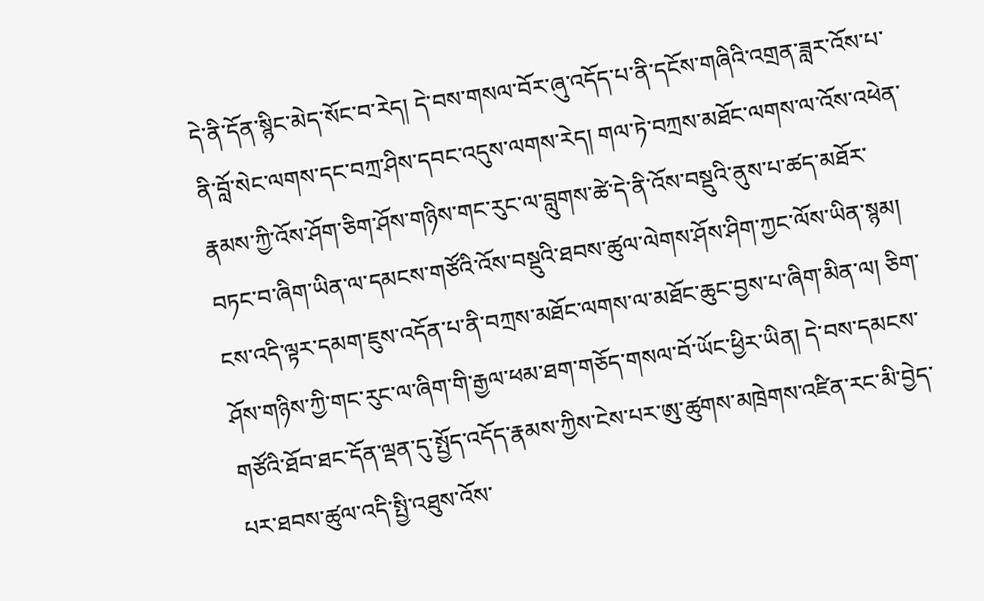དེ་ནི་དོན་སྙིང་མེད་སོང་བ་རེད། དེ་བས་གསལ་བོར་ཞུ་འདོད་པ་ནི་དངོས་གཞིའི་འགྲན་ཟླར་འོས་པ་ནི་བློ་སེང་ལགས་དང་བཀྲ་ཤིས་དབང་འདུས་ལགས་རེད། གལ་ཏེ་བཀྲས་མཐོང་ལགས་ལ་འོས་འཕེན་རྣམས་ཀྱི་འོས་ཤོག་ཅིག་ཤོས་གཉིས་གང་རུང་ལ་བླུགས་ཚེ་དེ་ནི་འོས་བསྡུའི་ནུས་པ་ཚད་མཐོར་བཏང་བ་ཞིག་ཡིན་ལ་དམངས་གཙོའི་འོས་བསྡུའི་ཐབས་ཚུལ་ལེགས་ཤོས་ཤིག་ཀྱང་ལོས་ཡིན་སྙམ།
ངས་འདི་ལྟར་དམག་ཇུས་འདོན་པ་ནི་བཀྲས་མཐོང་ལགས་ལ་མཐོང་ཆུང་བྱས་པ་ཞིག་མིན་ལ། ཅིག་ཤོས་གཉིས་ཀྱི་གང་རུང་ལ་ཞིག་གི་རྒྱལ་ཕམ་ཐག་གཅོད་གསལ་བོ་ཡོང་ཕྱིར་ཡིན། དེ་བས་དམངས་གཙོའི་ཐོབ་ཐང་དོན་ལྡན་དུ་སྤྱོད་འདོད་རྣམས་ཀྱིས་ངེས་པར་ཨུ་ཚུགས་མཁྲེགས་འཛིན་རང་མི་བྱེད་པར་ཐབས་ཚུལ་འདི་སྤྱི་འཐུས་འོས་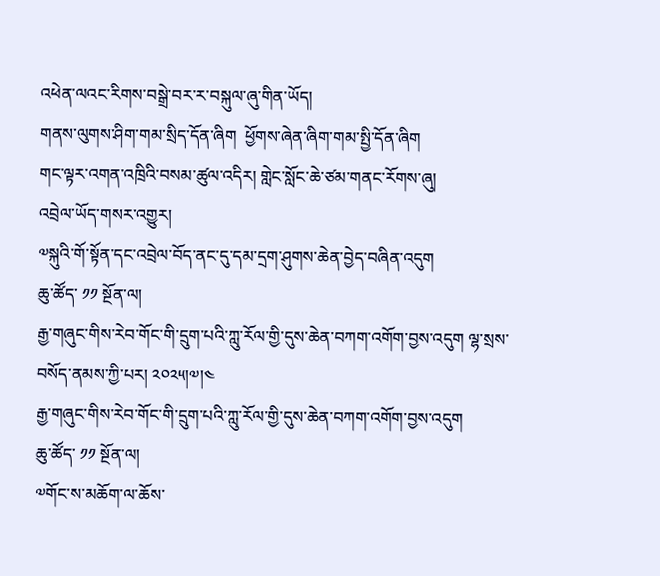འཕེན་ལའང་རིགས་བསྒྲེ་བར་ར་བསྐུལ་ཞུ་གིན་ཡོད།
གནས་ལུགས་ཤིག་གམ་སྲིད་དོན་ཞིག  ཕྱོགས་ཞེན་ཞིག་གམ་སྤྱི་དོན་ཞིག
གང་ལྟར་འགན་འཁྲིའི་བསམ་ཚུལ་འདིར། གླེང་སློང་ཆེ་ཙམ་གནང་རོགས་ཞུ།
འབྲེལ་ཡོད་གསར་འགྱུར།
༧སྐུའི་གོ་སྟོན་དང་འབྲེལ་བོད་ནང་དུ་དམ་དྲག་ཤུགས་ཆེན་བྱེད་བཞིན་འདུག
ཆུ་ཚོད་ ༡༡ སྔོན་ལ།
རྒྱ་གཞུང་གིས་རེབ་གོང་གི་དྲུག་པའི་ཀླུ་རོལ་གྱི་དུས་ཆེན་བཀག་འགོག་བྱས་འདུག ལྷ་སྲས་བསོད་ནམས་ཀྱི་པར། ༢༠༢༥།༧།༤
རྒྱ་གཞུང་གིས་རེབ་གོང་གི་དྲུག་པའི་ཀླུ་རོལ་གྱི་དུས་ཆེན་བཀག་འགོག་བྱས་འདུག
ཆུ་ཚོད་ ༡༡ སྔོན་ལ།
༧གོང་ས་མཆོག་ལ་ཆོས་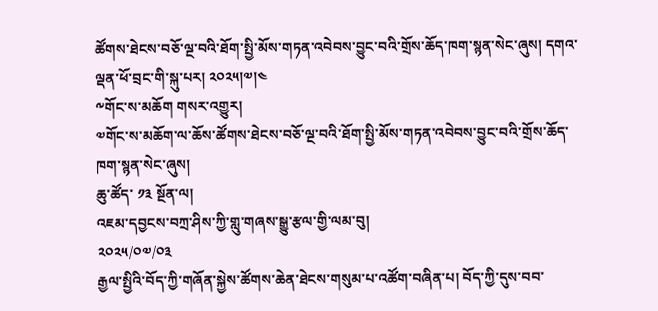ཚོགས་ཐེངས་བཅོ་ལྔ་བའི་ཐོག་སྤྱི་མོས་གཏན་འབེབས་བྱུང་བའི་གྲོས་ཆོད་ཁག་སྙན་སེང་ཞུས། དགའ་ལྡན་ཕོ་བྲང་གི་སྐུ་པར། ༢༠༢༥།༧།༤
༸གོང་ས་མཆོག གསར་འགྱུར།
༧གོང་ས་མཆོག་ལ་ཆོས་ཚོགས་ཐེངས་བཅོ་ལྔ་བའི་ཐོག་སྤྱི་མོས་གཏན་འབེབས་བྱུང་བའི་གྲོས་ཆོད་ཁག་སྙན་སེང་ཞུས།
ཆུ་ཚོད་ ༡༣ སྔོན་ལ།
འཇམ་དབྱངས་བཀྲ་ཤིས་ཀྱི་གླུ་གཞས་སྒྱུ་རྩལ་གྱི་ལམ་བུ།
༢༠༢༥/༠༧/༠༣
རྒྱལ་སྤྱིའི་བོད་ཀྱི་གཞོན་སྐྱེས་ཚོགས་ཆེན་ཐེངས་གསུམ་པ་འཚོག་བཞིན་པ། བོད་ཀྱི་དུས་བབ་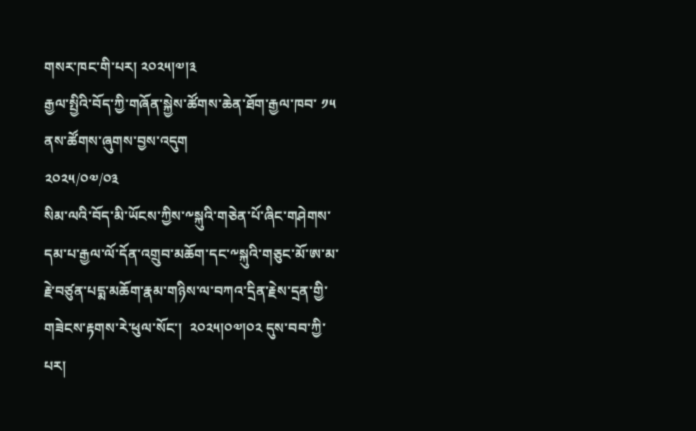གསར་ཁང་གི་པར། ༢༠༢༥།༧།༣
རྒྱལ་སྤྱིའི་བོད་ཀྱི་གཞོན་སྐྱེས་ཚོགས་ཆེན་ཐོག་རྒྱལ་ཁབ་ ༡༥ ནས་ཚོགས་ཞུགས་བྱས་འདུག
༢༠༢༥/༠༧/༠༣
སིམ་ལའི་བོད་མི་ཡོངས་ཀྱིས་༸སྐུའི་གཅེན་པོ་ཞིང་གཤེགས་དམ་པ་རྒྱལ་ལོ་དོན་འགྲུབ་མཆོག་དང་༸སྐུའི་གཅུང་མོ་ཨ་མ་རྗེ་བཙུན་པདྨ་མཆོག་རྣམ་གཉིས་ལ་བཀའ་དྲིན་རྗེས་དྲན་གྱི་གཟེངས་རྟགས་རེ་ཕུལ་སོང་།  ༢༠༢༥།༠༧།༠༢ དུས་བབ་ཀྱི་པར།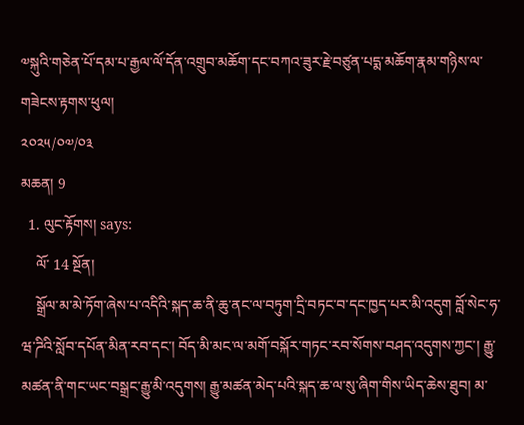༧སྐུའི་གཅེན་པོ་དམ་པ་རྒྱལ་ལོ་དོན་འགྲུབ་མཆོག་དང་བཀའ་ཟུར་རྗེ་བཙུན་པདྨ་མཆོག་རྣམ་གཉིས་ལ་གཟེངས་རྟགས་ཕུལ།
༢༠༢༥/༠༧/༠༣
མཆན། 9
  1. ལུང་རྟོགས། says:
    ལོ་ 14 སྔོན།
    སྒྲོལ་མ་མེ་ཏོག་ཞེས་པ་འདིའི་སྐད་ཆ་ནི་ཆུ་ནང་ལ་བཏུག་དྲི་བཏང་བ་དང་ཁྱད་པར་མི་འདུག བློ་སེང་ཧ་ཝ་ཌིའི་སློབ་དཔོན་མིན་རབ་དང་། བོད་མི་མང་ལ་མགོ་བསྐོར་གཏང་རབ་སོགས་བཤད་འདུགས་ཀྱང་། རྒྱུ་མཚན་ནི་གང་ཡང་བསྒྲང་རྒྱུ་མི་འདུགས། རྒྱུ་མཚན་མེད་པའི་སྐད་ཆ་ལ་སུ་ཞིག་གིས་ཡིད་ཆེས་ཐུབ། མ་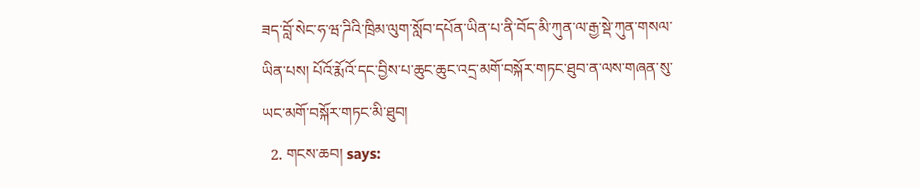ཟད་བློ་སེང་ཧ་ཝ་ཌིའི་ཁྲིམ་ལུག་སློབ་དཔོན་ཡིན་པ་ནི་བོད་མི་ཀུན་ལ་རྒྱ་སྡེ་ཀུན་གསལ་ཡིན་པས། པོའོ་རྨོའོ་དང་བྱིས་པ་ཆུང་ཆུང་འདྲ་མགོ་བསྐོར་གཏང་ཐུབ་ན་ལས་གཞན་སུ་ཡང་མགོ་བསྐོར་གཏང་མི་ཐུབ།
  2. གངས་ཆབ། says: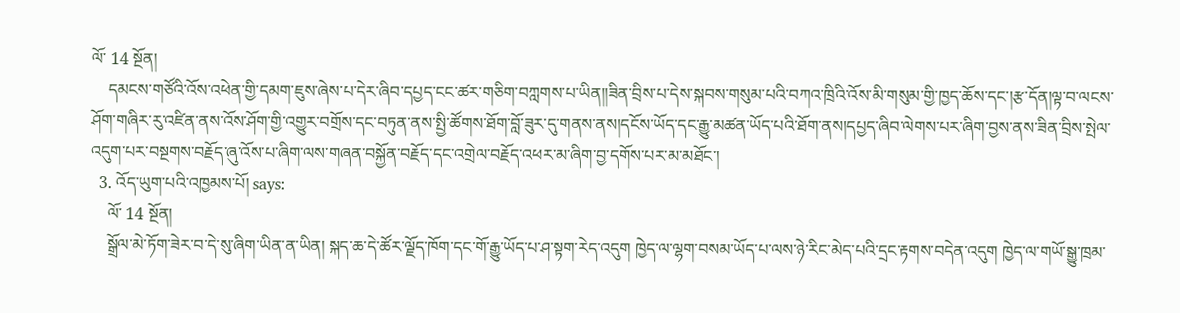ལོ་ 14 སྔོན།
    དམངས་གཙོའི་འོས་འཕེན་གྱི་དམག་ཇུས་ཞེས་པ་དེར་ཞིབ་དཔྱད་ངང་ཚར་གཅིག་བཀླགས་པ་ཡིན།།ཟིན་བྲིས་པ་དེས་སྐབས་གསུམ་པའི་བཀའ་ཁྲིའི་འོས་མི་གསུམ་གྱི་ཁྱད་ཆོས་དང་།རྩ་དོན།ལྟ་བ་ལངས་ཤོག་གཞིར་རུ་འཛིན་ནས་འོས་ཤོག་གྱི་འགྱུར་བགྲོས་དང་བཏུན་ནས་སྤྱི་ཚོགས་ཐོག་བློ་ཟུར་དུ་གནས་ནས།དངོས་ཡོད་དང་རྒྱུ་མཚན་ཡོད་པའི་ཐོག་ནས།དཔྱད་ཞིབ་ལེགས་པར་ཞིག་བྱས་ནས་ཟིན་བྲིས་སྤེལ་འདུག་པར་བསྔགས་བརྗོད་ཞུ་འོས་པ་ཞིག་ལས་གཞན་བསྐྱོན་བརྗོད་དང་འགྲེལ་བརྗོད་འཕར་མ་ཞིག་བྱ་དགོས་པར་མ་མཐོང་།
  3. འོད་ཡུག་པའི་འཁྱམས་པོ། says:
    ལོ་ 14 སྔོན།
    སྒྲོལ་མེ་ཏོག་ཟེར་བ་དེ་སུ་ཞིག་ཡིན་ན་ཡིན། སྐད་ཆ་དེ་ཚོར་ལྗོད་ཁོག་དང་གོ་རྒྱུ་ཡོད་པ་ཤ་སྟག་རེད་འདུག ཁྱེད་ལ་ལྷག་བསམ་ཡོད་པ་ལས་ཉེ་རིང་མེད་པའི་དྲང་རྟགས་བདེན་འདུག ཁྱེད་ལ་གཡོ་སྒྱུ་ཁྲམ་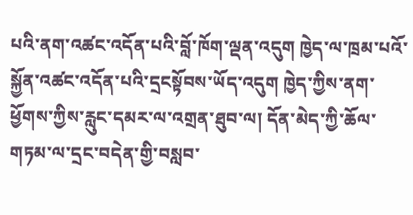པའི་ནག་འཚང་འདོན་པའི་བློ་ཁོག་ལྡན་འདུག ཁྱེད་ལ་ཁྲམ་པའོ་སྐྱོན་འཚང་འདོན་པའི་དྲངསྟོབས་ཡོད་འདུག ཁྱེད་ཀྱིས་ནག་ཕྱོགས་ཀྱིས་རླུང་དམར་ལ་འགྲན་ཐུབ་ལ། དོན་མེད་ཀྱི་ཆོལ་གཏམ་ལ་དྲང་བདེན་གྱི་བསླབ་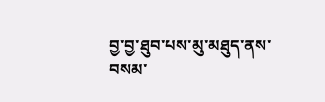བྱ་བྱ་ཐུབ་པས་མུ་མཐུད་ནས་བསམ་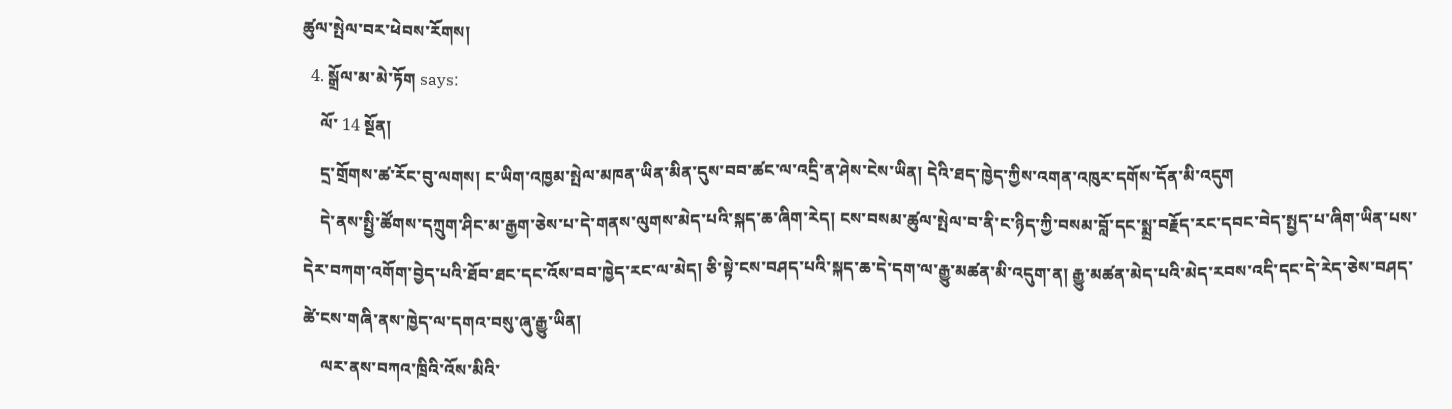ཚུལ་སྤེལ་བར་ཕེབས་རོགས།
  4. སྒྲོལ་མ་མེ་ཏོག says:
    ལོ་ 14 སྔོན།
    དྲ་གྲོགས་ཚ་རོང་བུ་ལགས། ང་ཡིག་འཁྱམ་སྤེལ་མཁན་ཡིན་མིན་དུས་བབ་ཚང་ལ་འདྲི་ན་ཤེས་ངེས་ཡིན། དེའི་ཐད་ཁྱེད་ཀྱིས་འགན་འཁུར་དགོས་དོན་མི་འདུག
    དེ་ནས་སྤྱི་ཚོགས་དཀྲུག་ཤིང་མ་རྒྱག་ཅེས་པ་དེ་གནས་ལུགས་མེད་པའི་སྐད་ཆ་ཞིག་རེད། ངས་བསམ་ཚུལ་སྤེལ་བ་ནི་ང་ཉིད་ཀྱི་བསམ་བློ་དང་སྨྲ་བརྗོད་རང་དབང་བེད་སྤྱད་པ་ཞིག་ཡིན་པས་དེར་བཀག་འགོག་བྱེད་པའི་ཐོབ་ཐང་དང་འོས་བབ་ཁྱེད་རང་ལ་མེད། ཅི་སྟེ་ངས་བཤད་པའི་སྐད་ཆ་དེ་དག་ལ་རྒྱུ་མཚན་མི་འདུག་ན། རྒྱུ་མཚན་མེད་པའི་མེད་རབས་འདི་དང་དེ་རེད་ཅེས་བཤད་ཚེ་ངས་གཞི་ནས་ཁྱེད་ལ་དགའ་བསུ་ཞུ་རྒྱུ་ཡིན།
    ལར་ནས་བཀའ་ཁྲིའི་འོས་མིའི་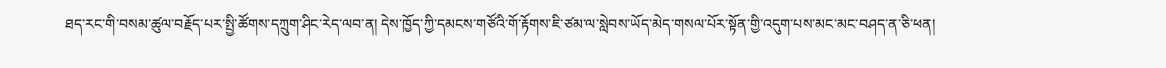ཐད་རང་གི་བསམ་ཚུལ་བརྗོད་པར་སྤྱི་ཚོགས་དཀྲུག་ཤིང་རེད་ལབ་ན། དེས་ཁྱོད་ཀྱི་དམངས་གཙོའི་གོ་རྟོགས་ཇི་ཙམ་ལ་སླེབས་ཡོད་མེད་གསལ་པོར་སྟོན་གྱི་འདུག་པས་མང་མང་བཤད་ན་ཅི་ཕན།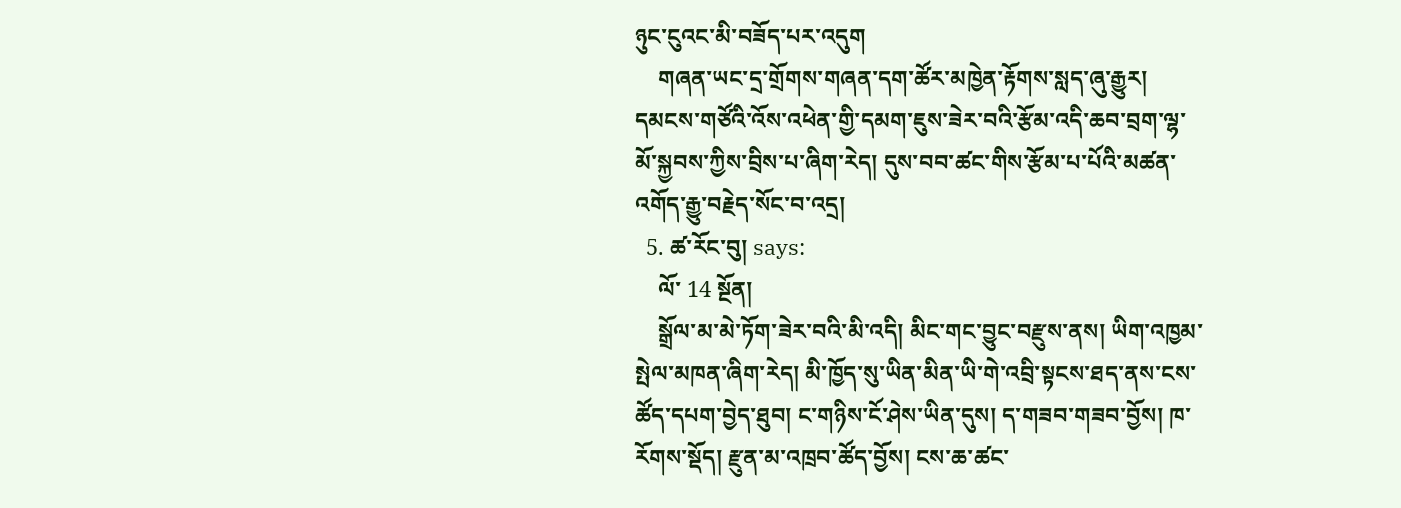ཉུང་ངུའང་མི་བཟོད་པར་འདུག
    གཞན་ཡང་དྲ་གྲོགས་གཞན་དག་ཚོར་མཁྱེན་རྟོགས་སླད་ཞུ་རྒྱུར། དམངས་གཙོའི་འོས་འཕེན་གྱི་དམག་ཇུས་ཟེར་བའི་རྩོམ་འདི་ཆབ་བྲག་ལྷ་མོ་སྐྱབས་ཀྱིས་བྲིས་པ་ཞིག་རེད། དུས་བབ་ཚང་གིས་རྩོམ་པ་པོའི་མཚན་འགོད་རྒྱུ་བརྗེད་སོང་བ་འདྲ།
  5. ཚ་རོང་བུ། says:
    ལོ་ 14 སྔོན།
    སྒྲོལ་མ་མེ་ཏོག་ཟེར་བའི་མི་འདི། མིང་གང་བྱུང་བརྫུས་ནས། ཡིག་འཁྱམ་སྤེལ་མཁན་ཞིག་རེད། མི་ཁྱོད་སུ་ཡིན་མིན་ཡི་གེ་འབྲི་སྟངས་ཐད་ནས་ངས་ཚོད་དཔག་བྱེད་ཐུབ། ང་གཉིས་ངོ་ཤེས་ཡིན་དུས། ད་གཟབ་གཟབ་བྱོས། ཁ་རོགས་སྡོད། རྫུན་མ་འཁྲབ་ཚོད་བྱོས། ངས་ཆ་ཚང་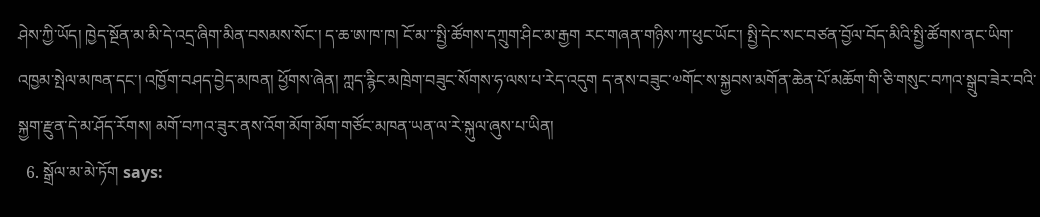ཤེས་ཀྱི་ཡོད། ཁྱེད་སྔོན་མ་མི་དེ་འདྲ་ཞིག་མིན་བསམས་སོང་། ད་ཆ་ཨ་ཁ་ཁ། ངོ་མ་་་སྤྱི་ཚོགས་དཀྲུག་ཤིང་མ་རྒྱག རང་གཞན་གཉིས་ཀ་ཕུང་ཡོང་། སྤྱི་དེང་སང་བཙན་བྱོལ་བོད་མིའི་སྤྱི་ཚོགས་ནང་ཡིག་འཁྱམ་སྤེལ་མཁན་དང་། འཁྱོག་བཤད་བྱེད་མཁན། ཕྱོགས་ཞེན། ཀླད་རྙིང་མཁྲེག་བཟུང་སོགས་ཧ་ལས་པ་རེད་འདུག ད་ནས་བཟུང་༧གོང་ས་སྐྱབས་མགོན་ཆེན་པོ་མཆོག་གི་ཅི་གསུང་བཀའ་སྒྲུབ་ཟེར་བའི་སྐྱག་རྫུན་དེ་མ་ཤོད་རོགས། མགོ་བཀའ་ཟུར་ནས་འོག་མོག་མོག་གཙོང་མཁན་ཡན་ལ་རེ་སྐུལ་ཞུས་པ་ཡིན།
  6. སྒྲོལ་མ་མེ་ཏོག says: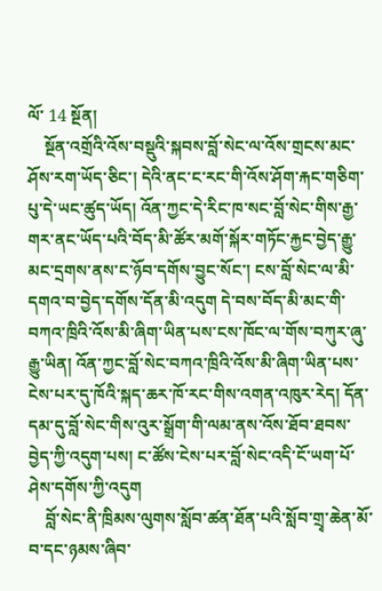ལོ་ 14 སྔོན།
    སྔོན་འགྲོའི་འོས་བསྡུའི་སྐབས་བློ་སེང་ལ་འོས་གྲངས་མང་ཤོས་རག་ཡོད་ཅིང་། དེའི་ནང་ང་རང་གི་འོས་ཤོག་རྐང་གཅིག་པུ་དེ་ཡང་ཚུད་ཡོད། འོན་ཀྱང་དེ་རིང་ཁ་སང་བློ་སེང་གིས་རྒྱ་གར་ནང་ཡོད་པའི་བོད་མི་ཚོར་མགོ་སྐོར་གཏོང་རྐྱང་བྱེད་རྒྱུ་མང་དྲགས་ནས་ང་ཉོབ་དགོས་བྱུང་སོང་། ངས་བློ་སེང་ལ་མི་དགའ་བ་བྱེད་དགོས་དོན་མི་འདུག དེ་བས་བོད་མི་མང་གི་བཀའ་ཁྲིའི་འོས་མི་ཞིག་ཡིན་པས་ངས་ཁོང་ལ་གོས་བཀུར་ཞུ་རྒྱུ་ཡིན། འོན་ཀྱང་བློ་སེང་བཀའ་ཁྲིའི་འོས་མི་ཞིག་ཡིན་པས་ངེས་པར་དུ་ཁོའི་སྐད་ཆར་ཁོ་རང་གིས་འགན་འཁུར་རེད། དོན་དམ་དུ་བློ་སེང་གིས་འུར་སྒྲོག་གི་ལམ་ནས་འོས་ཐོབ་ཐབས་བྱེད་ཀྱི་འདུག་པས། ང་ཚོས་ངེས་པར་བློ་སེང་འདི་ངོ་ཡག་པོ་ཤེས་དགོས་ཀྱི་འདུག
    བློ་སེང་ནི་ཁྲིམས་ལུགས་སློབ་ཚན་ཐོན་པའི་སློབ་གྲྭ་ཆེན་མོ་བ་དང་ཉམས་ཞིབ་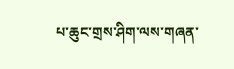པ་ཆུང་གྲས་ཤིག་ལས་གཞན་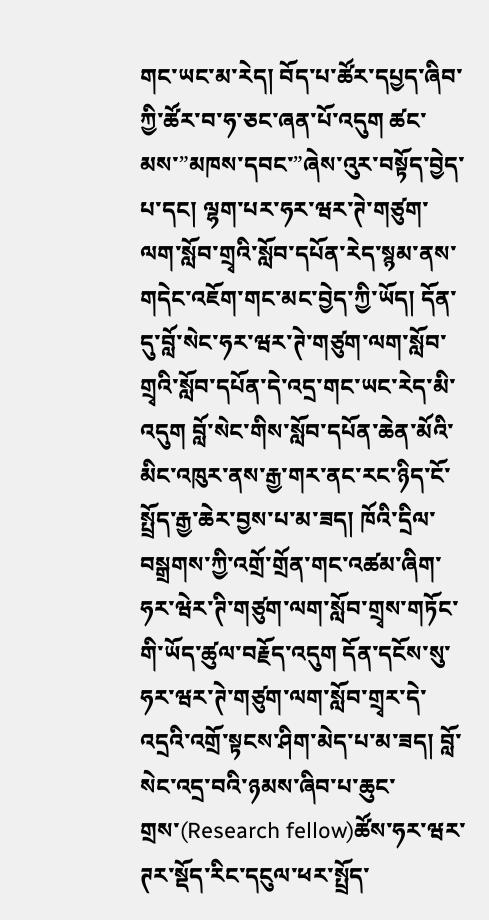གང་ཡང་མ་རེད། བོད་པ་ཚོར་དཔྱད་ཞིབ་ཀྱི་ཚོར་བ་ཧ་ཅང་ཞན་པོ་འདུག ཚང་མས་”མཁས་དབང་”ཞེས་འུར་བསྟོད་བྱེད་པ་དང། ལྷག་པར་ཧར་ཝར་ཊེ་གཙུག་ལག་སློབ་གྲྭའི་སློབ་དཔོན་རེད་སྙམ་ནས་གདེང་འཇོག་གང་མང་བྱེད་ཀྱི་ཡོད། དོན་དུ་བློ་སེང་ཧར་ཝར་ཊེ་གཙུག་ལག་སློབ་གྲྭའི་སློབ་དཔོན་དེ་འདྲ་གང་ཡང་རེད་མི་འདུག བློ་སེང་གིས་སློབ་དཔོན་ཆེན་མོའི་མིང་འཁུར་ནས་རྒྱ་གར་ནང་རང་ཉིད་ངོ་སྤྲོད་རྒྱ་ཆེར་བྱས་པ་མ་ཟད། ཁོའི་དྲིལ་བསྒྲགས་ཀྱི་འགྲོ་གྲོན་གང་འཚམ་ཞིག་ཧར་ཝེར་ཊི་གཙུག་ལག་སློབ་གྲྭས་གཏོང་གི་ཡོད་ཚུལ་བརྗོད་འདུག དོན་དངོས་སུ་ཧར་ཝར་ཊེ་གཙུག་ལག་སློབ་གྲྭར་དེ་འདྲའི་འགྲོ་སྟངས་ཤིག་མེད་པ་མ་ཟད། བློ་སེང་འདྲ་བའི་ཉམས་ཞིབ་པ་ཆུང་གྲས་(Research fellow)ཚོས་ཧར་ཝར་ཊར་སྡོད་རིང་དངུལ་ཕར་སྤྲོད་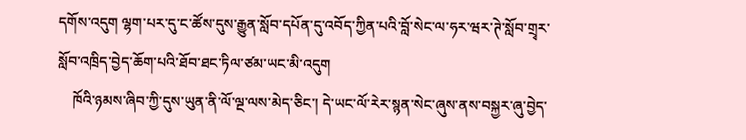དགོས་འདུག ལྷག་པར་དུ་ང་ཚོས་དུས་རྒྱུན་སློབ་དཔོན་དུ་འབོད་ཀྱིན་པའི་བློ་སེང་ལ་ཧར་ཝར་ཊེ་སློབ་གྲྭར་སློབ་འཁྲིད་བྱེད་ཆོག་པའི་ཐོབ་ཐང་ཏིལ་ཙམ་ཡང་མི་འདུག
    ཁོའི་ཉམས་ཞིབ་ཀྱི་དུས་ཡུན་ནི་ལོ་ལྔ་ལས་མེད་ཅིང་། དེ་ཡང་ལོ་རེར་སྙན་སེང་ཞུས་ནས་བསྐྱར་ཞུ་བྱེད་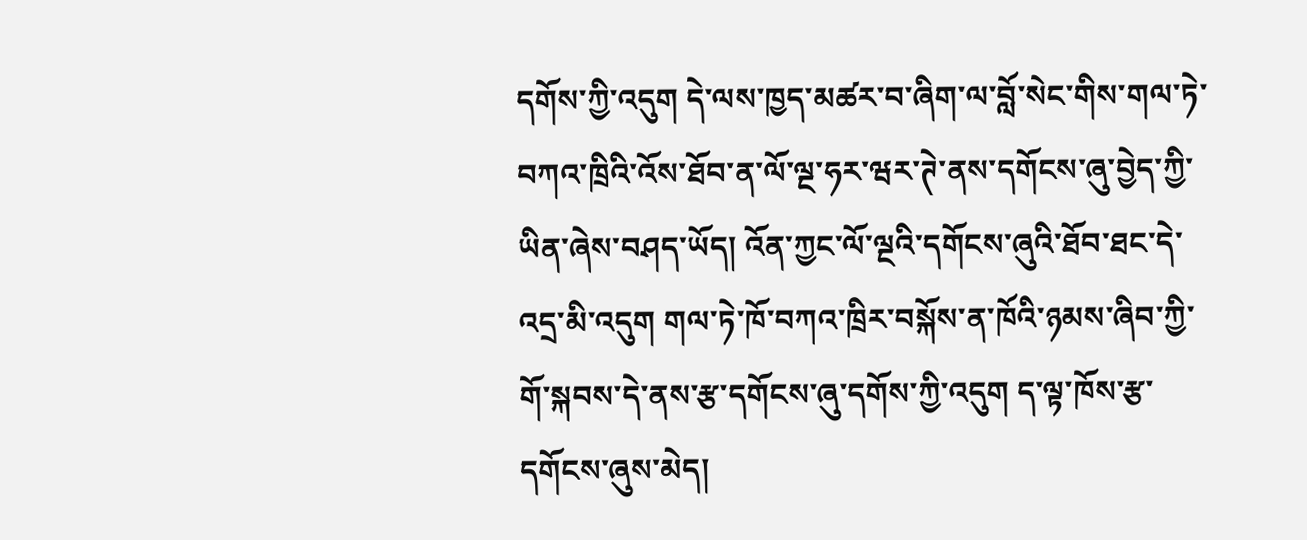དགོས་ཀྱི་འདུག དེ་ལས་ཁྱད་མཚར་བ་ཞིག་ལ་བློ་སེང་གིས་གལ་ཏེ་བཀའ་ཁྲིའི་འོས་ཐོབ་ན་ལོ་ལྔ་ཧར་ཝར་ཊེ་ནས་དགོངས་ཞུ་བྱེད་ཀྱི་ཡིན་ཞེས་བཤད་ཡོད། འོན་ཀྱང་ལོ་ལྔའི་དགོངས་ཞུའི་ཐོབ་ཐང་དེ་འདྲ་མི་འདུག གལ་ཏེ་ཁོ་བཀའ་ཁྲིར་བསྐོས་ན་ཁོའི་ཉམས་ཞིབ་ཀྱི་གོ་སྐབས་དེ་ནས་རྩ་དགོངས་ཞུ་དགོས་ཀྱི་འདུག ད་ལྟ་ཁོས་རྩ་དགོངས་ཞུས་མེད།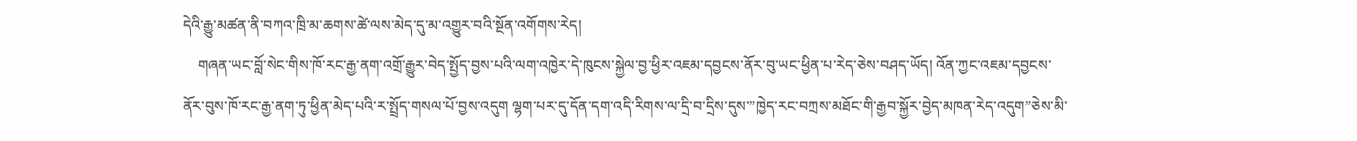དེའི་རྒྱུ་མཚན་ནི་བཀའ་ཁྲི་མ་ཆགས་ཚེ་ལས་མེད་དུ་མ་འགྱུར་བའི་སྔོན་འགོགས་རེད།
    གཞན་ཡང་བློ་སེང་གིས་ཁོ་རང་རྒྱ་ནག་འགྲོ་རྒྱུར་བེད་སྤྱོད་བྱས་པའི་ལག་འཁྱེར་དེ་ཁུངས་སྐྱེལ་བྱ་ཕྱིར་འཇམ་དབྱངས་ནོར་བུ་ཡང་ཕྱིན་པ་རེད་ཅེས་བཤད་ཡོད། འོན་ཀྱང་འཇམ་དབྱངས་ནོར་བུས་ཁོ་རང་རྒྱ་ནག་ཏུ་ཕྱིན་མེད་པའི་ར་སྤྲོད་གསལ་པོ་བྱས་འདུག ལྷག་པར་དུ་དོན་དག་འདི་རིགས་ལ་དྲི་བ་དྲིས་དུས་”ཁྱེད་རང་བཀྲས་མཐོང་གི་རྒྱབ་སྐྱོར་བྱེད་མཁན་རེད་འདུག”ཅེས་མི་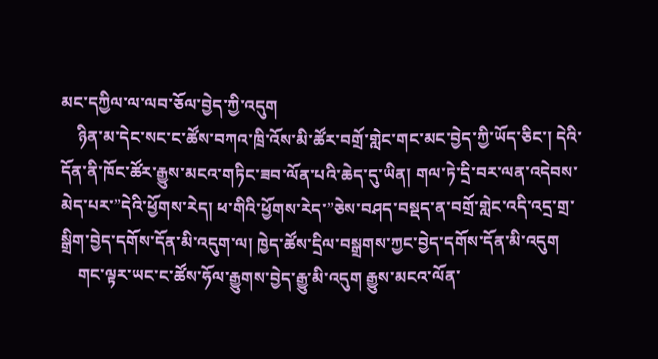མང་དཀྱིལ་ལ་ལབ་ཅོལ་བྱེད་ཀྱི་འདུག
    ཉིན་མ་དེང་སང་ང་ཚོས་བཀའ་ཁྲི་འོས་མི་ཚོར་བགྲོ་གླེང་གང་མང་བྱེད་ཀྱི་ཡོད་ཅིང་། དེའི་དོན་ནི་ཁོང་ཚོར་རྒྱུས་མངའ་གཏིང་ཟབ་ལོན་པའི་ཆེད་དུ་ཡིན། གལ་ཏེ་དྲི་བར་ལན་འདེབས་མེད་པར་”དེའི་ཕྱོགས་རེད། ཕ་གིའི་ཕྱོགས་རེད་”ཅེས་བཤད་བསྡད་ན་བགྲོ་གླེང་འདི་འདྲ་གྲ་སྒྲིག་བྱེད་དགོས་དོན་མི་འདུག་ལ། ཁྱེད་ཚོས་དྲིལ་བསྒྲགས་ཀྱང་བྱེད་དགོས་དོན་མི་འདུག
    གང་ལྟར་ཡང་ང་ཚོས་ཧོལ་རྒྱུགས་བྱེད་རྒྱུ་མི་འདུག རྒྱུས་མངའ་ལོན་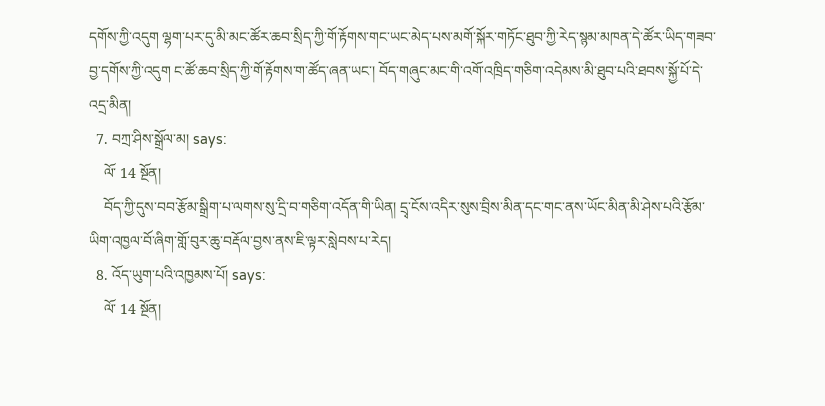དགོས་ཀྱི་འདུག ལྷག་པར་དུ་མི་མང་ཚོར་ཆབ་སྲིད་ཀྱི་གོ་རྟོགས་གང་ཡང་མེད་པས་མགོ་སྐོར་གཏོང་ཐུབ་ཀྱི་རེད་སྙམ་མཁན་དེ་ཚོར་ཡིད་གཟབ་བྱ་དགོས་ཀྱི་འདུག ང་ཚོ་ཆབ་སྲིད་ཀྱི་གོ་རྟོགས་ག་ཚོད་ཞན་ཡང་། བོད་གཞུང་མང་གི་འགོ་འཁྲིད་གཅིག་འདེམས་མི་ཐུབ་པའི་ཐབས་སྐྱོ་པོ་དེ་འདྲ་མིན།
  7. བཀྲ་ཤིས་སྒྲོལ་མ། says:
    ལོ་ 14 སྔོན།
    བོད་ཀྱི་དུས་བབ་རྩོམ་སྒྲིག་པ་ལགས་སུ་དྲི་བ་གཅིག་འདོན་གི་ཡིན། དྲྭ་ངོས་འདིར་སུས་བྲིས་མིན་དང་གང་ནས་ཡོང་མིན་མི་ཤེས་པའི་རྩོམ་ཡིག་འཁྱལ་བོ་ཞིག་གློ་བུར་ཆུ་བརྡོལ་བྱས་ནས་ཇི་ལྟར་སླེབས་པ་རེད།
  8. འོད་ཡུག་པའི་འཁྱམས་པོ། says:
    ལོ་ 14 སྔོན།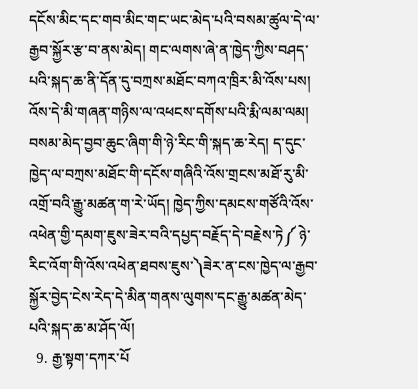དངོས་མིང་དང་གབ་མིང་གང་ཡང་མེད་པའི་བསམ་ཚུལ་དེ་ལ་རྒྱབ་སྐྱོར་རྩ་བ་ནས་མེད། གང་ལགས་ཞེ་ན་ཁྱེད་ཀྱིས་བཤད་པའི་སྐད་ཆ་ནི་དོན་དུ་བཀྲས་མཐོང་བཀའ་ཁྲིར་མི་འོས་པས། འོས་དེ་མི་གཞན་གཉིས་ལ་འཕངས་དགོས་པའི་རྨི་ལམ་ལམ། བསམ་མེད་བྱབ་ཆུང་ཞིག་གི་ཉེ་རིང་གི་སྐད་ཆ་རེད། ད་དུང་ཁྱེད་ལ་བཀྲས་མཐོང་གི་དངོས་གཞིའི་འོས་གྲངས་མཐོ་རུ་མི་འགྲོ་བའི་རྒྱུ་མཚན་ག་རེ་ཡོད། ཁྱེད་ཀྱིས་དམངས་གཙོའི་འོས་འཕེན་གྱི་དམག་ཇུས་ཟེར་བའི་དཔྱད་བརྗོད་དེ་བརྗེས་ཏེ༼ ཉེ་རིང་འོག་གི་འོས་འཕེན་ཐབས་ཇུས་༽ཟེར་ན་ངས་ཁྱེད་ལ་རྒྱབ་སྐྱོར་བྱེད་ངེས་རེད་དེ་མིན་གནས་ལུགས་དང་རྒྱུ་མཚན་མེད་པའི་སྐད་ཆ་མ་ཤོད་ལོ།
  9. རྒྱ་སྟག་དཀར་པོ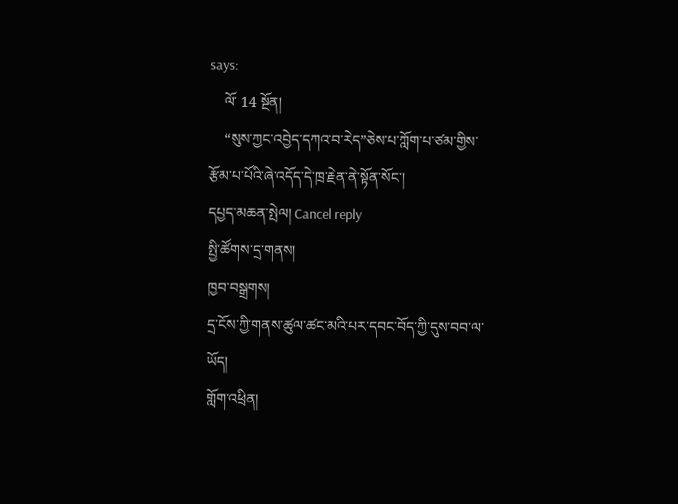says:
    ལོ་ 14 སྔོན།
    “སུས་ཀྱང་འབྱེད་དཀའ་བ་རེད”ཅེས་པ་ཀློག་པ་ཙམ་གྱིས་རྩོམ་པ་པོའི་ཞེ་འདོད་དེ་ཁྲ་རྗེན་ནེ་སྟོན་སོང་།
དཔྱད་མཆན་སྤེལ། Cancel reply
སྤྱི་ཚོགས་དྲ་གནས།
ཁྱབ་བསྒྲགས།
དྲ་ངོས་ཀྱི་གནས་ཚུལ་ཚང་མའི་པར་དབང་བོད་ཀྱི་དུས་བབ་ལ་ཡོད།
གློག་འཕྲིན།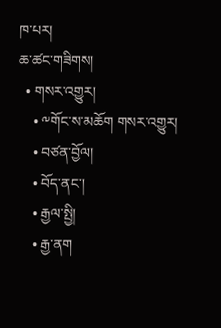ཁ་པར།
ཆ་ཚང་གཟིགས།
  • གསར་འགྱུར།
    • ༸གོང་ས་མཆོག གསར་འགྱུར།
    • བཙན་བྱོལ།
    • བོད་ནང་།
    • རྒྱལ་སྤྱི།
    • རྒྱ་ནག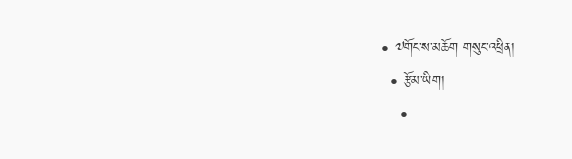• ༧གོང་ས་མཆོག གསུང་འཕྲིན།
  • རྩོམ་ཡིག།
    •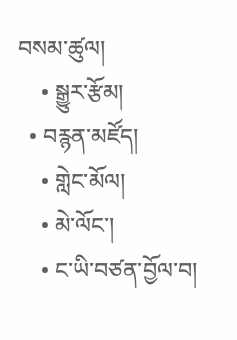བསམ་ཚུལ།
    • སྒྱུར་རྩོམ།
  • བརྙན་མཛོད།
    • གླེང་མོལ།
    • མེ་ལོང་།
    • ང་ཡི་བཙན་བྱོལ་བ།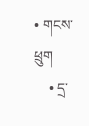• གངས་ཕྲུག
    • དྲ་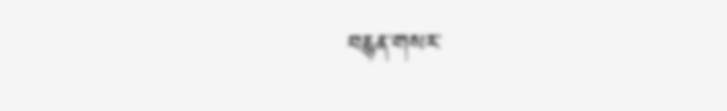བརྙན་གསར་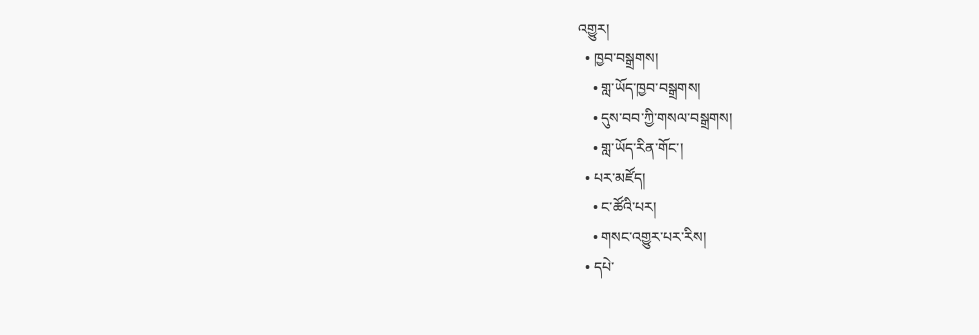འགྱུར།
  • ཁྱབ་བསྒྲགས།
    • གླ་ཡོད་ཁྱབ་བསྒྲགས།
    • དུས་བབ་ཀྱི་གསལ་བསྒྲགས།
    • གླ་ཡོད་རིན་གོང་།
  • པར་མཛོད།
    • ང་ཚོའི་པར།
    • གསང་འགྱུར་པར་རིས།
  • དཔེ་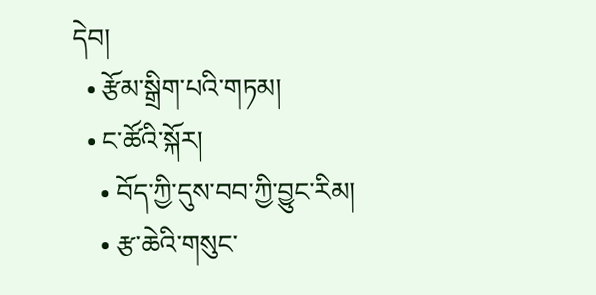དེབ།
  • རྩོམ་སྒྲིག་པའི་གཏམ།
  • ང་ཚོའི་སྐོར།
    • བོད་ཀྱི་དུས་བབ་ཀྱི་བྱུང་རིམ།
    • རྩ་ཆེའི་གསུང་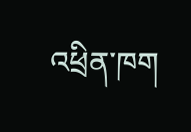འཕྲིན་ཁག